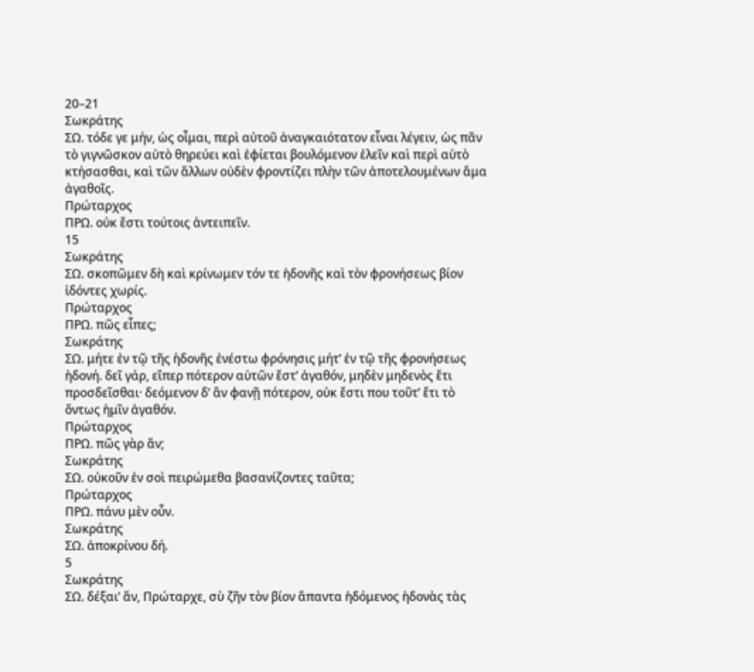20–21
Σωκράτης
ΣΩ. τόδε γε μήν, ὡς οἶμαι, περὶ αὐτοῦ ἀναγκαιότατον εἶναι λέγειν, ὡς πᾶν τὸ γιγνῶσκον αὐτὸ θηρεύει καὶ ἐφίεται βουλόμενον ἑλεῖν καὶ περὶ αὑτὸ κτήσασθαι, καὶ τῶν ἄλλων οὐδὲν φροντίζει πλὴν τῶν ἀποτελουμένων ἅμα ἀγαθοῖς.
Πρώταρχος
ΠΡΩ. οὐκ ἔστι τούτοις ἀντειπεῖν.
15
Σωκράτης
ΣΩ. σκοπῶμεν δὴ καὶ κρίνωμεν τόν τε ἡδονῆς καὶ τὸν φρονήσεως βίον ἰδόντες χωρίς.
Πρώταρχος
ΠΡΩ. πῶς εἶπες;
Σωκράτης
ΣΩ. μήτε ἐν τῷ τῆς ἡδονῆς ἐνέστω φρόνησις μήτʼ ἐν τῷ τῆς φρονήσεως ἡδονή. δεῖ γάρ, εἴπερ πότερον αὐτῶν ἔστʼ ἀγαθόν, μηδὲν μηδενὸς ἔτι προσδεῖσθαι· δεόμενον δʼ ἂν φανῇ πότερον, οὐκ ἔστι που τοῦτʼ ἔτι τὸ ὄντως ἡμῖν ἀγαθόν.
Πρώταρχος
ΠΡΩ. πῶς γὰρ ἄν;
Σωκράτης
ΣΩ. οὐκοῦν ἐν σοὶ πειρώμεθα βασανίζοντες ταῦτα;
Πρώταρχος
ΠΡΩ. πάνυ μὲν οὖν.
Σωκράτης
ΣΩ. ἀποκρίνου δή.
5
Σωκράτης
ΣΩ. δέξαιʼ ἄν, Πρώταρχε, σὺ ζῆν τὸν βίον ἅπαντα ἡδόμενος ἡδονὰς τὰς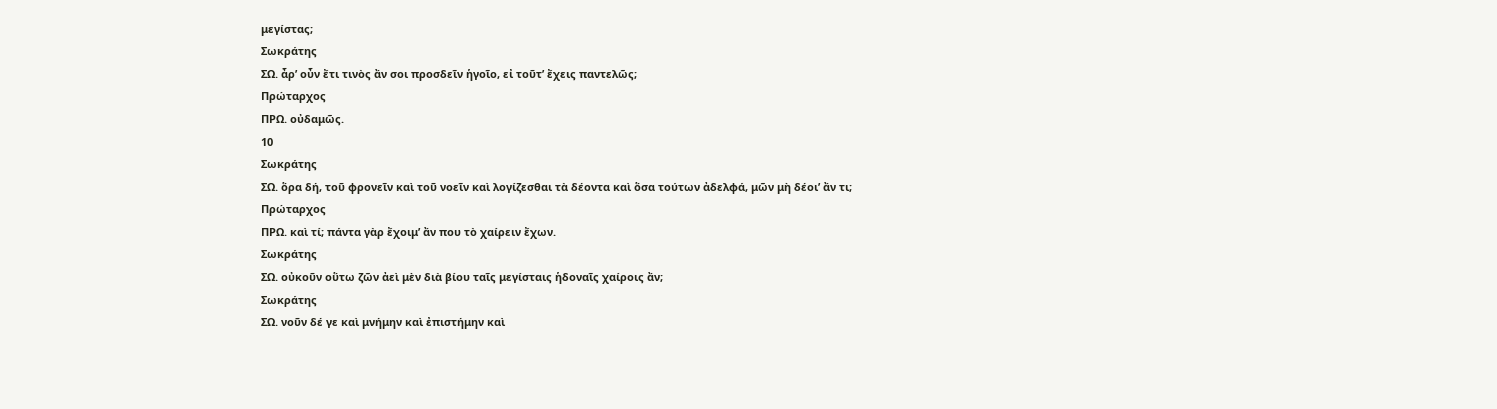μεγίστας;
Σωκράτης
ΣΩ. ἆρʼ οὖν ἔτι τινὸς ἄν σοι προσδεῖν ἡγοῖο, εἰ τοῦτʼ ἔχεις παντελῶς;
Πρώταρχος
ΠΡΩ. οὐδαμῶς.
10
Σωκράτης
ΣΩ. ὅρα δή, τοῦ φρονεῖν καὶ τοῦ νοεῖν καὶ λογίζεσθαι τὰ δέοντα καὶ ὅσα τούτων ἀδελφά, μῶν μὴ δέοιʼ ἄν τι;
Πρώταρχος
ΠΡΩ. καὶ τί; πάντα γὰρ ἔχοιμʼ ἄν που τὸ χαίρειν ἔχων.
Σωκράτης
ΣΩ. οὐκοῦν οὕτω ζῶν ἀεὶ μὲν διὰ βίου ταῖς μεγίσταις ἡδοναῖς χαίροις ἄν;
Σωκράτης
ΣΩ. νοῦν δέ γε καὶ μνήμην καὶ ἐπιστήμην καὶ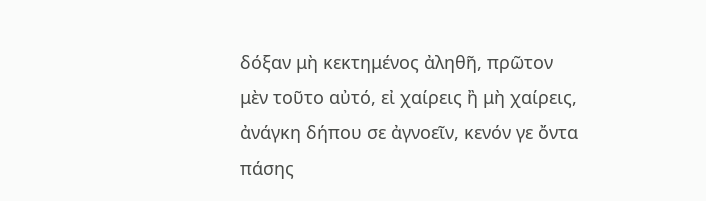δόξαν μὴ κεκτημένος ἀληθῆ, πρῶτον μὲν τοῦτο αὐτό, εἰ χαίρεις ἢ μὴ χαίρεις, ἀνάγκη δήπου σε ἀγνοεῖν, κενόν γε ὄντα πάσης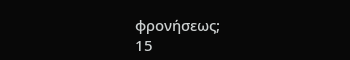φρονήσεως;
15